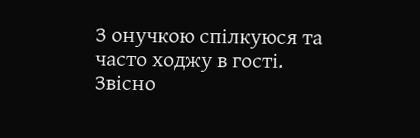З онучкою спілкуюся та часто ходжу в гості. Звісно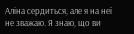Аліна сердиться, але я на неї не зважаю. Я знаю, що ви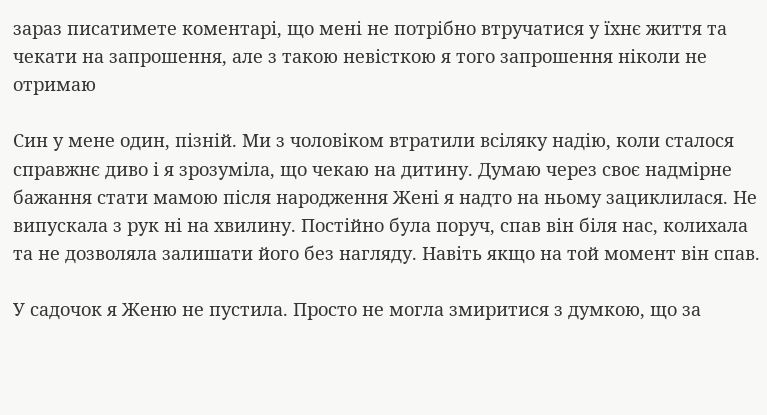зараз писатимете коментарі, що мені не потрібно втручатися у їхнє життя та чекати на запрошення, але з такою невісткою я того запрошення ніколи не отримаю

Син у мене один, пізній. Ми з чоловіком втратили всіляку надію, коли сталося справжнє диво і я зрозуміла, що чекаю на дитину. Думаю через своє надмірне бажання стати мамою після народження Жені я надто на ньому зациклилася. Не випускала з рук ні на хвилину. Постійно була поруч, спав він біля нас, колихала та не дозволяла залишати його без нагляду. Навіть якщо на той момент він спав.

У садочок я Женю не пустила. Просто не могла змиритися з думкою, що за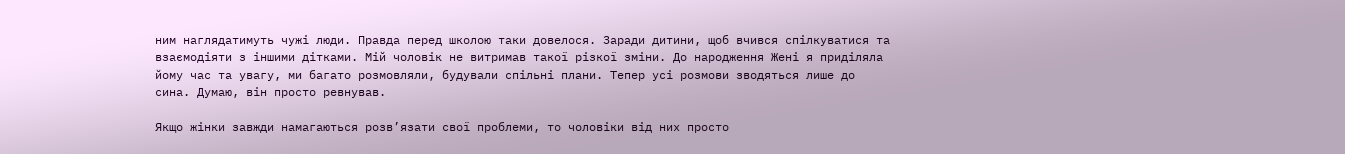ним наглядатимуть чужі люди. Правда перед школою таки довелося. Заради дитини, щоб вчився спілкуватися та взаємодіяти з іншими дітками. Мій чоловік не витримав такої різкої зміни. До народження Жені я приділяла йому час та увагу, ми багато розмовляли, будували спільні плани. Тепер усі розмови зводяться лише до сина. Думаю, він просто ревнував.

Якщо жінки завжди намагаються розв’язати свої проблеми, то чоловіки від них просто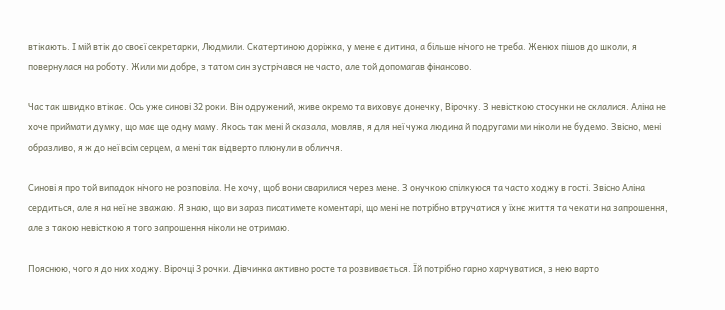втікають. І мій втік до своєї секретарки, Людмили. Скатертиною доріжка, у мене є дитина, а більше нічого не треба. Женюх пішов до школи, я повернулася на роботу. Жили ми добре, з татом син зустрічався не часто, але той допомагав фінансово.

Час так швидко втікає. Ось уже синові 32 роки. Він одружений, живе окремо та виховує донечку, Вірочку. З невісткою стосунки не склалися. Аліна не хоче приймати думку, що має ще одну маму. Якось так мені й сказала, мовляв, я для неї чужа людина й подругами ми ніколи не будемо. Звісно, мені образливо, я ж до неї всім серцем, а мені так відверто плюнули в обличчя.

Синові я про той випадок нічого не розповіла. Не хочу, щоб вони сварилися через мене. З онучкою спілкуюся та часто ходжу в гості. Звісно Аліна сердиться, але я на неї не зважаю. Я знаю, що ви зараз писатимете коментарі, що мені не потрібно втручатися у їхнє життя та чекати на запрошення, але з такою невісткою я того запрошення ніколи не отримаю.

Пояснюю, чого я до них ходжу. Вірочці 3 рочки. Дівчинка активно росте та розвивається. Їй потрібно гарно харчуватися, з нею варто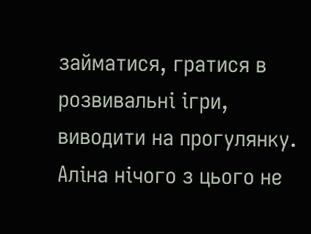займатися, гратися в розвивальні ігри, виводити на прогулянку. Аліна нічого з цього не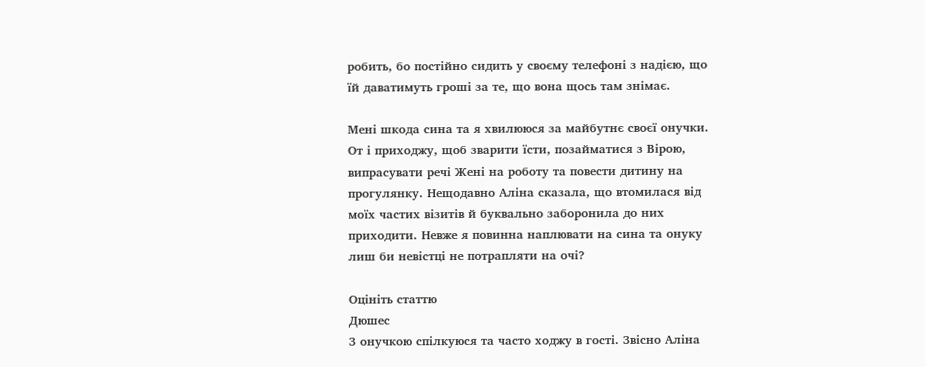робить, бо постійно сидить у своєму телефоні з надією, що їй даватимуть гроші за те, що вона щось там знімає.

Мені шкода сина та я хвилююся за майбутнє своєї онучки. От і приходжу, щоб зварити їсти, позайматися з Вірою, випрасувати речі Жені на роботу та повести дитину на прогулянку. Нещодавно Аліна сказала, що втомилася від моїх частих візитів й буквально заборонила до них приходити. Невже я повинна наплювати на сина та онуку лиш би невістці не потрапляти на очі?

Оцініть статтю
Дюшес
З онучкою спілкуюся та часто ходжу в гості. Звісно Аліна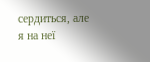сердиться, але я на неї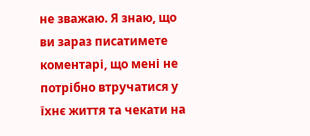не зважаю. Я знаю, що ви зараз писатимете коментарі, що мені не потрібно втручатися у їхнє життя та чекати на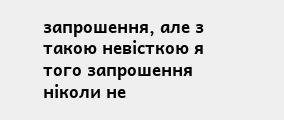запрошення, але з такою невісткою я того запрошення ніколи не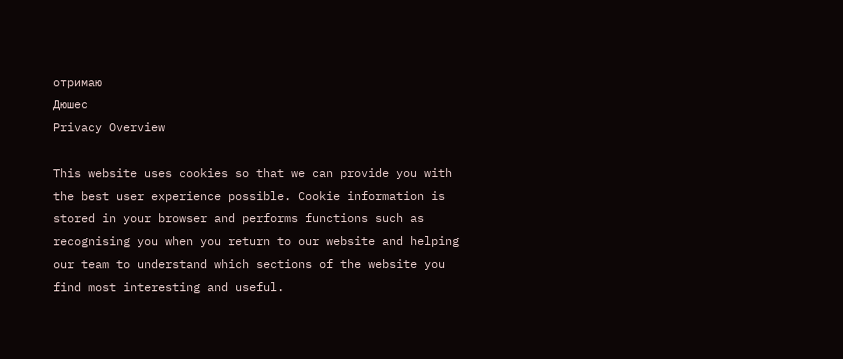отримаю
Дюшес
Privacy Overview

This website uses cookies so that we can provide you with the best user experience possible. Cookie information is stored in your browser and performs functions such as recognising you when you return to our website and helping our team to understand which sections of the website you find most interesting and useful.